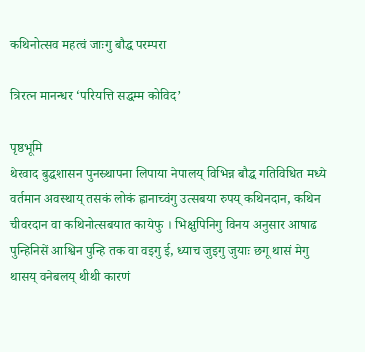कथिनोत्सव महत्वं जाःगु बौद्ध परम्परा

त्रिरत्न मानन्धर ‘परियत्ति सद्धम्म कोविद’

पृष्ठभूमि
थेरवाद बुद्धशासन पुनस्र्थापना लिपाया नेपालय् विभिन्न बौद्ध गतिविधित मध्ये वर्तमान अवस्थाय् तसकं लोकं ह्वानाच्वंगु उत्सबया रुपय् कथिनदान, कथिन चीवरदान वा कथिनोत्सबयात कायेफु । भिक्षुपिनिगु विनय अनुसार आषाढ पुन्हिनिसें आश्विन पुन्हि तक वा वइगु ई, ध्याच जुइगु जुयाः छगू थासं मेगु थासय् वनेबलय् थीथी कारणं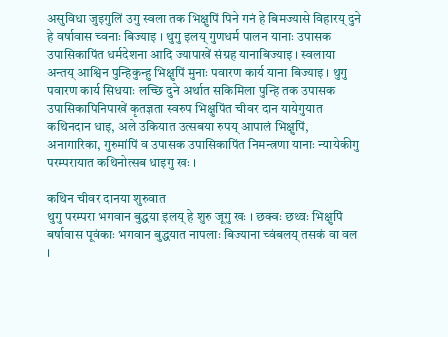असुविधा जुइगुलिं उगु स्वला तक भिक्षुपिं पिने गनं हे बिमज्यासे विहारय् दुने हे वर्षावास च्वनाः बिज्याइ । थुगु इलय् गुणधर्म पालन यानाः उपासक उपासिकापिंत धर्मदेशना आदि ज्यापाखें संग्रह यानाबिज्याइ । स्वलाया अन्तय् आश्विन पुन्हिकुन्हु भिक्षुपिं मुनाः पवारण कार्य याना बिज्याइ । थुगु पवारण कार्य सिधयाः लच्छि दुने अर्थात सकिमिला पुन्हि तक उपासक उपासिकापिनिपाखें कृतज्ञता स्वरुप भिक्षुपिंत चीवर दान यायेगुयात कथिनदान धाइ, अले उकियात उत्सबया रुपय् आपालं भिक्षुपिं, अनागारिका, गुरुमांपिं व उपासक उपासिकापिंत निमन्त्रणा यानाः न्यायेकीगु परम्परायात कथिनोत्सब धाइगु खः ।

कथिन चीवर दानया शुरुवात
थुगु परम्परा भगवान बुद्धया इलय् हे शुरु जूगु खः । छक्वः छथ्वः भिक्षुपिं बर्षावास पूवंकाः भगवान बुद्धयात नापलाः बिज्याना च्वंबलय् तसकं वा वल ।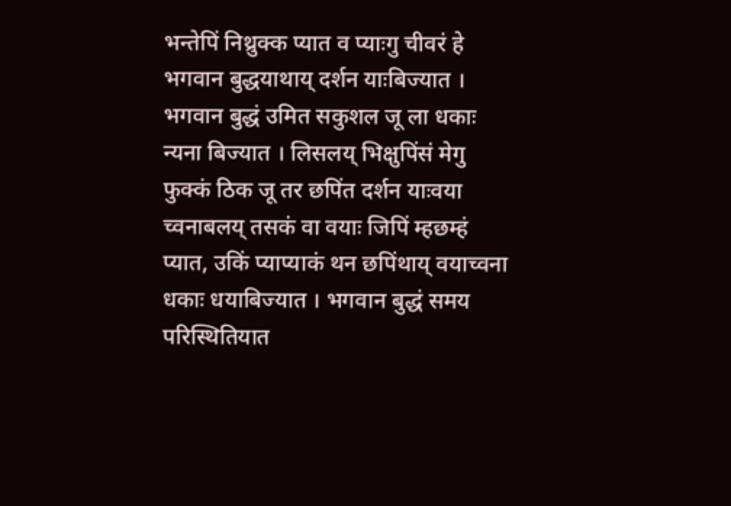भन्तेपिं निथ्रुक्क प्यात व प्याःगु चीवरं हे भगवान बुद्धयाथाय् दर्शन याःबिज्यात । भगवान बुद्धं उमित सकुशल जू ला धकाः न्यना बिज्यात । लिसलय् भिक्षुपिंसं मेगु फुक्कं ठिक जू तर छपिंत दर्शन याःवया च्वनाबलय् तसकं वा वयाः जिपिं म्हछम्हं प्यात, उकिं प्याप्याकं थन छपिंथाय् वयाच्वना धकाः धयाबिज्यात । भगवान बुद्धं समय परिस्थितियात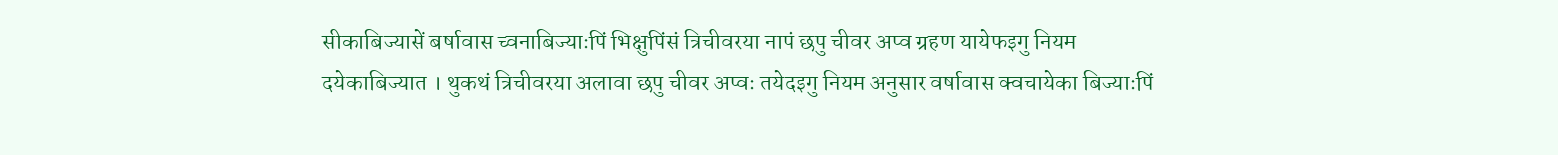सीकाबिज्यासें बर्षावास च्वनाबिज्याःपिं भिक्षुपिंसं त्रिचीवरया नापं छपु चीवर अप्व ग्रहण यायेफइगु नियम दयेकाबिज्यात । थुकथं त्रिचीवरया अलावा छपु चीवर अप्वः तयेदइगु नियम अनुसार वर्षावास क्वचायेका बिज्याःपिं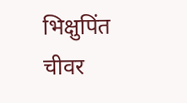भिक्षुपिंत चीवर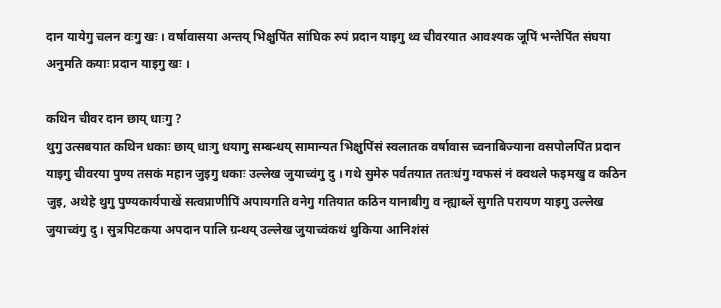दान यायेगु चलन वःगु खः । वर्षावासया अन्तय् भिक्षुपिंत सांघिक रुपं प्रदान याइगु थ्व चीवरयात आवश्यक जूपिं भन्तेपिंत संघया अनुमति कयाः प्रदान याइगु खः ।

कथिन चीवर दान छाय् धाःगु ?
थुगु उत्सबयात कथिन धकाः छाय् धाःगु धयागु सम्बन्धय् सामान्यत भिक्षुपिंसं स्वलातक वर्षावास च्वनाबिज्याना वसपोलपिंत प्रदान याइगु चीवरया पुण्य तसकं महान जुइगु धकाः उल्लेख जुयाच्वंगु दु । गथे सुमेरु पर्वतयात ततःधंगु ग्वफसं नं क्वथले फइमखु व कठिन जुइ, अथेहे थुगु पुण्यकार्यपाखें सत्वप्राणीपिं अपायगति वनेगु गतियात कठिन यानाबीगु व न्ह्याब्लें सुगति परायण याइगु उल्लेख जुयाच्वंगु दु । सुत्रपिटकया अपदान पालि ग्रन्थय् उल्लेख जुयाच्वंकथं थुकिया आनिशंसं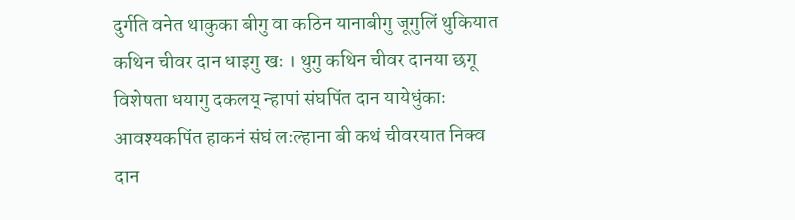दुर्गति वनेत थाकुका बीगु वा कठिन यानाबीगु जूगुलिं थुकियात कथिन चीवर दान धाइगु खः । थुगु कथिन चीवर दानया छगू विशेषता धयागु दकलय् न्हापां संघपिंत दान यायेधुंकाः आवश्यकपिंत हाकनं संघं लःल्हाना बी कथं चीवरयात निक्व दान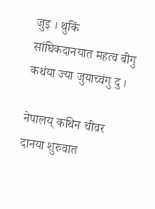जुइ । थुकिं सांघिकदानयात महत्व बीगु कथंया ज्या जुयाच्वंगु दु ।

नेपालय् कथिन चीवर दानया शुरुवात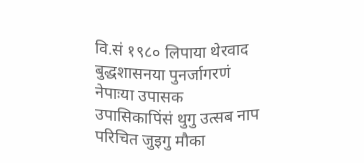वि.सं १९८० लिपाया थेरवाद बुद्धशासनया पुनर्जागरणं नेपाःया उपासक उपासिकापिंसं थुगु उत्सब नाप परिचित जुइगु मौका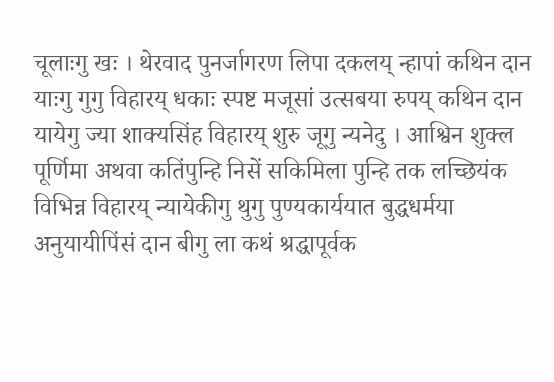चूलाःगु खः । थेरवाद पुनर्जागरण लिपा दकलय् न्हापां कथिन दान याःगु गुगु विहारय् धकाः स्पष्ट मजूसां उत्सबया रुपय् कथिन दान यायेगु ज्या शाक्यसिंह विहारय् शुरु जूगु न्यनेदु । आश्विन शुक्ल पूर्णिमा अथवा कतिंपुन्हि निसें सकिमिला पुन्हि तक लच्छियंक विभिन्न विहारय् न्यायेकीगु थुगु पुण्यकार्ययात बुद्धधर्मया अनुयायीपिंसं दान बीगु ला कथं श्रद्धापूर्वक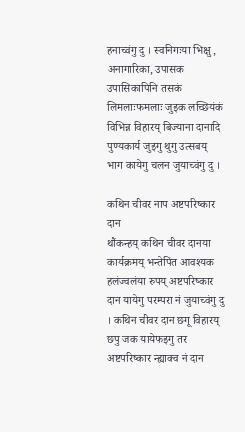हनाच्वंगु दु । स्वनिगःया भिक्षु, अनागारिका, उपासक उपासिकापिनि तसकं लिमलाःफमलाः जुइक लच्छियंकं विभिन्न विहारय् बिज्याना दानादि पुण्यकार्य जुइगु थुगु उत्सबय् भाग कायेगु चलन जुयाच्वंगु दु ।

कथिन चीवर नाप अष्टपरिष्कार दान
थौंकन्हय् कथिन चीवर दानया कार्यक्रमय् भन्तेपिंत आवश्यक हलंज्वलंया रुपय् अष्टपरिष्कार दान यायेगु परम्परा नं जुयाच्वंगु दु । कथिन चीवर दान छगू विहारय् छपु जक यायेफइगु तर अष्टपरिष्कार न्ह्याक्व नं दान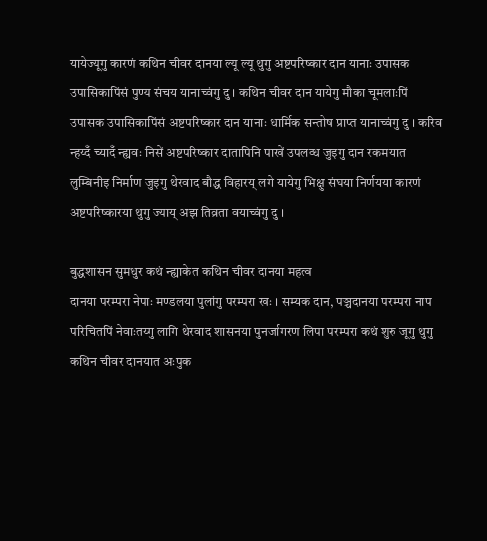यायेज्यूगु कारणं कथिन चीवर दानया ल्यू ल्यू थुगु अष्टपरिष्कार दान यानाः उपासक उपासिकापिंसं पुण्य संचय यानाच्वंगु दु । कथिन चीवर दान यायेगु मौका चूमलाःपिं उपासक उपासिकापिंसं अष्टपरिष्कार दान यानाः धार्मिक सन्तोष प्राप्त यानाच्वंगु दु । करिव न्हय्दँ च्यादँ न्ह्यवः निसें अष्टपरिष्कार दातापिनि पाखें उपलव्ध जुइगु दान रकमयात लुम्बिनीइ निर्माण जुइगु थेरवाद बौद्ध विहारय् लगे यायेगु भिक्षु संघया निर्णयया कारणं अष्टपरिष्कारया थुगु ज्याय् अझ तिव्रता वयाच्वंगु दु ।

बुद्धशासन सुमधुर कथं न्ह्याकेत कथिन चीवर दानया महत्व
दानया परम्परा नेपाः मण्डलया पुलांगु परम्परा खः । सम्यक दान, पञ्चदानया परम्परा नाप परिचितपिं नेवाःतय्गु लागि थेरवाद शासनया पुनर्जागरण लिपा परम्परा कथं शुरु जूगु थुगु कथिन चीवर दानयात अःपुक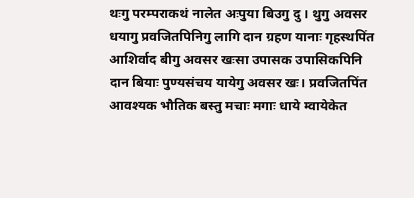थःगु परम्पराकथं नालेत अःपुया बिउगु दु । थुगु अवसर धयागु प्रवजितपिनिगु लागि दान ग्रहण यानाः गृहस्थपिंत आशिर्वाद बीगु अवसर खःसा उपासक उपासिकपिनि दान बियाः पुण्यसंचय यायेगु अवसर खः। प्रवजितपिंत आवश्यक भौतिक बस्तु मचाः मगाः धाये म्वायेकेत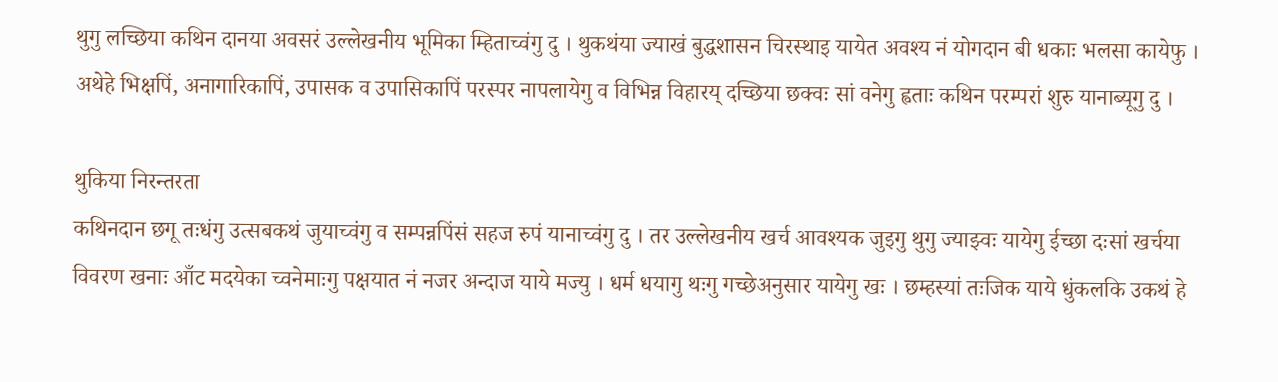थुगु लच्छिया कथिन दानया अवसरं उल्लेखनीय भूमिका म्हिताच्वंगु दु । थुकथंया ज्याखं बुद्धशासन चिरस्थाइ यायेत अवश्य नं योगदान बी धकाः भलसा कायेफु । अथेहे भिक्षपिं, अनागारिकापिं, उपासक व उपासिकापिं परस्पर नापलायेगु व विभिन्न विहारय् दच्छिया छक्वः सां वनेगु ह्वताः कथिन परम्परां शुरु यानाब्यूगु दु ।

थुकिया निरन्तरता
कथिनदान छगू तःधंगु उत्सबकथं जुयाच्वंगु व सम्पन्नपिंसं सहज रुपं यानाच्वंगु दु । तर उल्लेखनीय खर्च आवश्यक जुइगु थुगु ज्याझ्वः यायेगु ईच्छा दःसां खर्चया विवरण खनाः आँट मदयेका च्वनेमाःगु पक्षयात नं नजर अन्दाज याये मज्यु । धर्म धयागु थःगु गच्छेअनुसार यायेगु खः । छम्हस्यां तःजिक याये धुंकलकि उकथं हे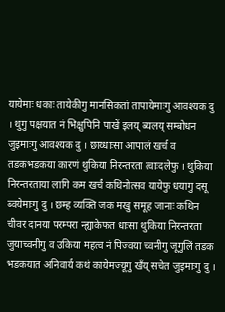यायेमाः धकाः तायेकीगु मानसिकतां तापायेमाःगु आवश्यक दु । थुगु पक्षयात नं भिक्षुपिनि पाखें इलय् ब्यलय् सम्बोधन जुइमाःगु आवश्यक दु । छाय्धाःसा आपालं खर्च व तडकभडकया कारणं थुकिया निरन्तरता त्वाःदलेफु । थुकिया निरन्तरताया लागि कम खर्चं कथिनोत्सव यायेफु धयागु दसू ब्वयेमाःगु दु । छम्ह व्यक्ति जक मखु समूह जानाः कथिन चीवर दानया परम्परा न्ह्याकेफत धाःसा थुकिया निरन्तरता जुयाच्वनीगु व उकिया महत्व नं पिज्वया च्वनीगु जूगुलिं तडक भडकयात अनिवार्य कथं कायेमज्यूगु खँय् सचेत जुइमाःगु दु ।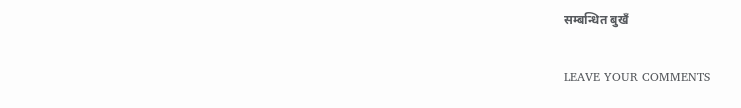सम्बन्धित बुखँ

LEAVE YOUR COMMENTS